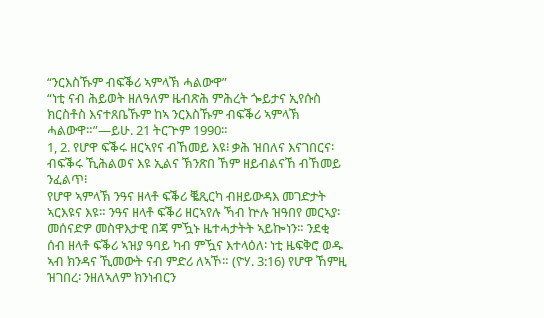“ንርእስኹም ብፍቕሪ ኣምላኽ ሓልውዋ”
“ነቲ ናብ ሕይወት ዘለዓለም ዜብጽሕ ምሕረት ጐይታና ኢየሱስ ክርስቶስ እናተጸቤኹም ከኣ ንርእስኹም ብፍቕሪ ኣምላኽ ሓልውዋ።”—ይሁ. 21 ትርጕም 1990።
1, 2. የሆዋ ፍቕሩ ዘርኣየና ብኸመይ እዩ፧ ቃሕ ዝበለና እናገበርና፡ ብፍቕሩ ኺሕልወና እዩ ኢልና ኽንጽበ ኸም ዘይብልናኸ ብኸመይ ንፈልጥ፧
የሆዋ ኣምላኽ ንዓና ዘላቶ ፍቕሪ ቘጺርካ ብዘይውዳእ መገድታት ኣርእዩና እዩ። ንዓና ዘላቶ ፍቕሪ ዘርኣየሉ ኻብ ኵሉ ዝዓበየ መርኣያ፡ መሰናድዎ መስዋእታዊ በጃ ምዃኑ ዜተሓታትት ኣይኰነን። ንደቂ ሰብ ዘላቶ ፍቕሪ ኣዝያ ዓባይ ካብ ምዃና እተላዕለ፡ ነቲ ዜፍቅሮ ወዱ ኣብ ክንዳና ኺመውት ናብ ምድሪ ለኣኾ። (ዮሃ. 3:16) የሆዋ ኸምዚ ዝገበረ፡ ንዘለኣለም ክንነብርን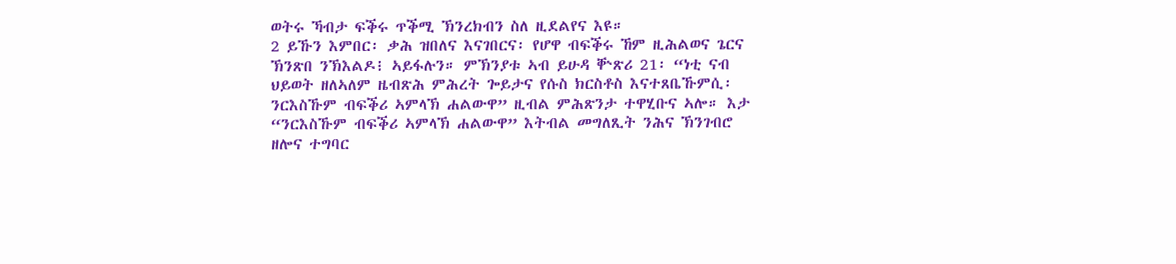ወትሩ ኻብታ ፍቕሩ ጥቕሚ ኽንረክብን ስለ ዚደልየና እዩ።
2 ይኹን እምበር፡ ቃሕ ዝበለና እናገበርና፡ የሆዋ ብፍቕሩ ኸም ዚሕልወና ጌርና ኽንጽበ ንኽእልዶ፧ ኣይፋሉን። ምኽንያቱ ኣብ ይሁዳ ቝጽሪ 21፡ “ነቲ ናብ ህይወት ዘለኣለም ዜብጽሕ ምሕረት ጐይታና የሱስ ክርስቶስ እናተጸቤኹምሲ፡ ንርእስኹም ብፍቕሪ ኣምላኽ ሐልውዋ” ዚብል ምሕጽንታ ተዋሂቡና ኣሎ። እታ “ንርእስኹም ብፍቕሪ ኣምላኽ ሐልውዋ” እትብል መግለጺት ንሕና ኽንገብሮ ዘሎና ተግባር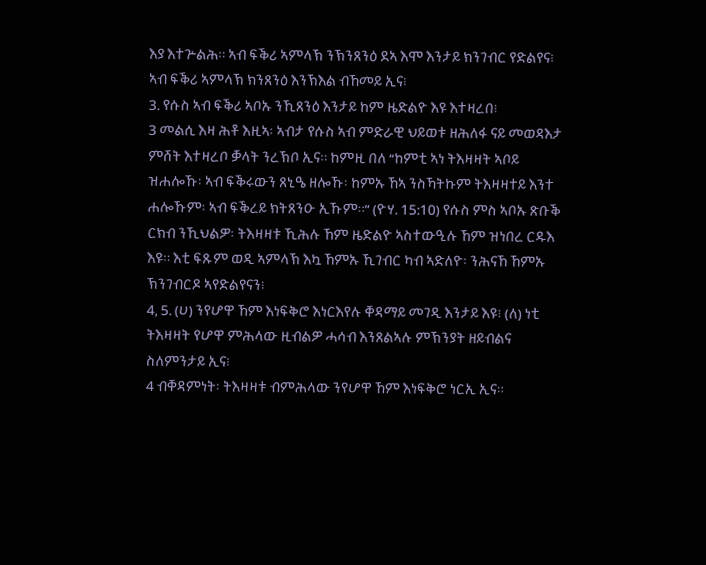እያ እተጕልሕ። ኣብ ፍቕሪ ኣምላኽ ንኽንጸንዕ ደኣ እሞ እንታይ ክንገብር የድልየና፧
ኣብ ፍቕሪ ኣምላኽ ክንጸንዕ እንኽእል ብኸመይ ኢና፧
3. የሱስ ኣብ ፍቕሪ ኣቦኡ ንኺጸንዕ እንታይ ከም ዜድልዮ እዩ እተዛረበ፧
3 መልሲ እዛ ሕቶ እዚኣ፡ ኣብታ የሱስ ኣብ ምድራዊ ህይወቱ ዘሕለፋ ናይ መወዳእታ ምሸት እተዛረቦ ቓላት ንረኽቦ ኢና። ከምዚ በለ “ከምቲ ኣነ ትእዛዛት ኣቦይ ዝሐሎኹ፡ ኣብ ፍቕሩውን ጸኒዔ ዘሎኹ፡ ከምኡ ኸኣ ንስኻትኩም ትእዛዛተይ እንተ ሐሎኹም፡ ኣብ ፍቕረይ ክትጸንዑ ኢኹም።” (ዮሃ. 15:10) የሱስ ምስ ኣቦኡ ጽቡቕ ርክብ ንኺህልዎ፡ ትእዛዛቱ ኺሕሉ ኸም ዜድልዮ ኣስተውዒሉ ኸም ዝነበረ ርዱእ እዩ። እቲ ፍጹም ወዲ ኣምላኽ እኳ ኸምኡ ኺገብር ካብ ኣድለዮ፡ ንሕናኸ ኸምኡ ኽንገብርዶ ኣየድልየናን፧
4, 5. (ሀ) ንየሆዋ ኸም እነፍቅሮ እነርእየሉ ቐዳማይ መገዲ እንታይ እዩ፧ (ለ) ነቲ ትእዛዛት የሆዋ ምሕላው ዚብልዎ ሓሳብ እንጸልኣሉ ምኽንያት ዘይብልና ስለምንታይ ኢና፧
4 ብቐዳምነት፡ ትእዛዛቱ ብምሕላው ንየሆዋ ኸም እነፍቅሮ ነርኢ ኢና።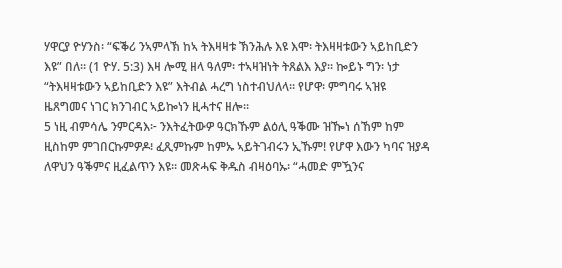ሃዋርያ ዮሃንስ፡ “ፍቕሪ ንኣምላኽ ከኣ ትእዛዛቱ ኽንሕሉ እዩ እሞ፡ ትእዛዛቱውን ኣይከቢድን እዩ” በለ። (1 ዮሃ. 5:3) እዛ ሎሚ ዘላ ዓለም፡ ተኣዛዝነት ትጸልእ እያ። ኰይኑ ግን፡ ነታ “ትእዛዛቱውን ኣይከቢድን እዩ” እትብል ሓረግ ነስተብህለላ። የሆዋ፡ ምግባሩ ኣዝዩ ዜጸግመና ነገር ክንገብር ኣይኰነን ዚሓተና ዘሎ።
5 ነዚ ብምሳሌ ንምርዳእ፦ ንእትፈትውዎ ዓርክኹም ልዕሊ ዓቕሙ ዝዀነ ሰኸም ከም ዚስከም ምገበርኩምዎዶ፧ ፈጺምኩም ከምኡ ኣይትገብሩን ኢኹም! የሆዋ እውን ካባና ዝያዳ ለዋህን ዓቕምና ዚፈልጥን እዩ። መጽሓፍ ቅዱስ ብዛዕባኡ፡ “ሓመድ ምዃንና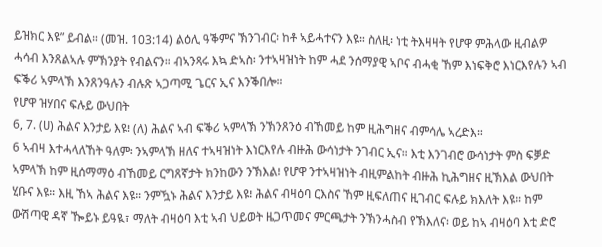ይዝክር እዩ” ይብል። (መዝ. 103:14) ልዕሊ ዓቕምና ኽንገብር፡ ከቶ ኣይሓተናን እዩ። ስለዚ፡ ነቲ ትእዛዛት የሆዋ ምሕላው ዚብልዎ ሓሳብ እንጸልኣሉ ምኽንያት የብልናን። ብኣንጻሩ እኳ ድኣስ፡ ንተኣዛዝነት ከም ሓደ ንሰማያዊ ኣቦና ብሓቂ ኸም እነፍቅሮ እነርእየሉን ኣብ ፍቕሪ ኣምላኽ እንጸንዓሉን ብሉጽ ኣጋጣሚ ጌርና ኢና እንቕበሎ።
የሆዋ ዝሃበና ፍሉይ ውህበት
6, 7. (ሀ) ሕልና እንታይ እዩ፧ (ለ) ሕልና ኣብ ፍቕሪ ኣምላኽ ንኽንጸንዕ ብኸመይ ከም ዚሕግዘና ብምሳሌ ኣረድእ።
6 ኣብዛ እተሓላለኸት ዓለም፡ ንኣምላኽ ዘለና ተኣዛዝነት እነርእየሉ ብዙሕ ውሳነታት ንገብር ኢና። እቲ እንገብሮ ውሳነታት ምስ ፍቓድ ኣምላኽ ከም ዚሰማማዕ ብኸመይ ርግጸኛታት ክንከውን ንኽእል፧ የሆዋ ንተኣዛዝነት ብዚምልከት ብዙሕ ኪሕግዘና ዚኽእል ውህበት ሂቡና እዩ። እዚ ኸኣ ሕልና እዩ። ንምዃኑ ሕልና እንታይ እዩ፧ ሕልና ብዛዕባ ርእስና ኸም ዚፍለጠና ዚገብር ፍሉይ ክእለት እዩ። ከም ውሽጣዊ ዳኛ ዀይኑ ይዓዪ፣ ማለት ብዛዕባ እቲ ኣብ ህይወት ዜጋጥመና ምርጫታት ንኽንሓስብ የኽእለና፡ ወይ ከኣ ብዛዕባ እቲ ድሮ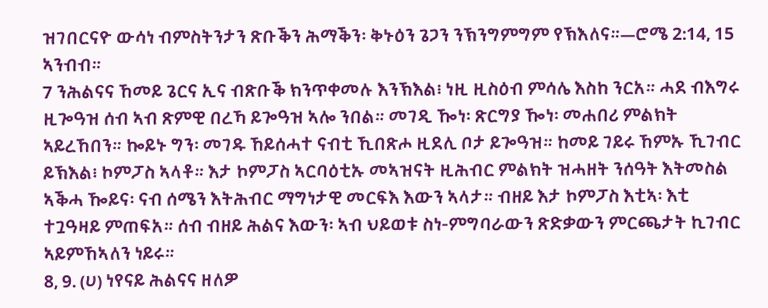ዝገበርናዮ ውሳነ ብምስትንታን ጽቡቕን ሕማቕን፡ ቅኑዕን ጌጋን ንኽንግምግም የኽእለና።—ሮሜ 2:14, 15 ኣንብብ።
7 ንሕልናና ኸመይ ጌርና ኢና ብጽቡቕ ክንጥቀመሉ እንኽእል፧ ነዚ ዚስዕብ ምሳሌ እስከ ንርአ። ሓደ ብእግሩ ዚጐዓዝ ሰብ ኣብ ጽምዊ በረኻ ይጐዓዝ ኣሎ ንበል። መገዲ ዀነ፡ ጽርግያ ዀነ፡ መሐበሪ ምልክት ኣይረኸበን። ኰይኑ ግን፡ መገዱ ኸይሰሓተ ናብቲ ኺበጽሖ ዚደሊ ቦታ ይጐዓዝ። ከመይ ገይሩ ኸምኡ ኺገብር ይኽእል፧ ኮምፓስ ኣላቶ። እታ ኮምፓስ ኣርባዕቲኡ መኣዝናት ዚሕብር ምልክት ዝሓዘት ንሰዓት እትመስል ኣቕሓ ዀይና፡ ናብ ሰሜን እትሕብር ማግነታዊ መርፍእ እውን ኣላታ። ብዘይ እታ ኮምፓስ እቲኣ፡ እቲ ተጓዓዛይ ምጠፍአ። ሰብ ብዘይ ሕልና እውን፡ ኣብ ህይወቱ ስነ-ምግባራውን ጽድቃውን ምርጫታት ኪገብር ኣይምኸኣለን ነይሩ።
8, 9. (ሀ) ነየናይ ሕልናና ዘለዎ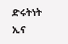ድሩትነት ኢና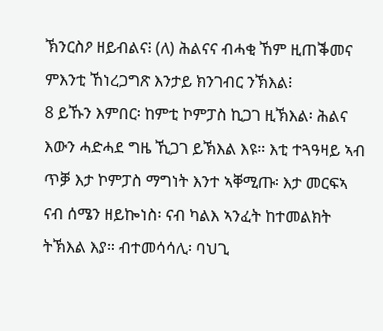ኽንርስዖ ዘይብልና፧ (ለ) ሕልናና ብሓቂ ኸም ዚጠቕመና ምእንቲ ኸነረጋግጽ እንታይ ክንገብር ንኽእል፧
8 ይኹን እምበር፡ ከምቲ ኮምፓስ ኪጋገ ዚኽእል፡ ሕልና እውን ሓድሓደ ግዜ ኺጋገ ይኽእል እዩ። እቲ ተጓዓዛይ ኣብ ጥቓ እታ ኮምፓስ ማግነት እንተ ኣቐሚጡ፡ እታ መርፍኣ ናብ ሰሜን ዘይኰነስ፡ ናብ ካልእ ኣንፈት ከተመልክት ትኽእል እያ። ብተመሳሳሊ፡ ባህጊ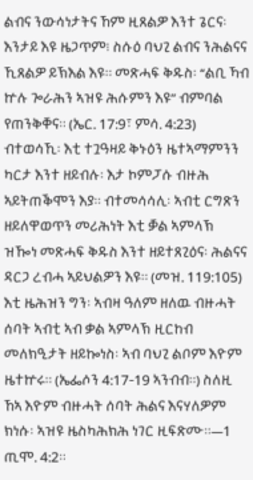ልብና ንውሳነታትና ኸም ዚጸልዎ እንተ ጌርና፡ እንታይ እዩ ዜጋጥም፧ ስሱዕ ባህጊ ልብና ንሕልናና ኺጸልዎ ይኽእል እዩ። መጽሓፍ ቅዱስ፡ “ልቢ ኻብ ኵሉ ጐራሕን ኣዝዩ ሕሱምን እዩ” ብምባል የጠንቅቐና። (ኤር. 17:9፣ ምሳ. 4:23) ብተወሳኺ፡ እቲ ተጓዓዛይ ቅኑዕን ዜተኣማምንን ካርታ እንተ ዘይብሉ፡ እታ ኮምፓሱ ብዙሕ ኣይትጠቕሞን እያ። ብተመሳሳሊ፡ ኣብቲ ርግጽን ዘይለዋወጥን መሪሕነት እቲ ቓል ኣምላኽ ዝዀነ መጽሓፍ ቅዱስ እንተ ዘይተጸጊዕና፡ ሕልናና ዳርጋ ረብሓ ኣይህልዎን እዩ። (መዝ. 119:105) እቲ ዜሕዝን ግን፡ ኣብዛ ዓለም ዘለዉ ብዙሓት ሰባት ኣብቲ ኣብ ቃል ኣምላኽ ዚርከብ መለክዒታት ዘይኰነስ፡ ኣብ ባህጊ ልቦም እዮም ዜተኵሩ። (ኤፌሶን 4:17-19 ኣንብብ።) ስለዚ ኸኣ እዮም ብዙሓት ሰባት ሕልና እናሃለዎም ክነሱ፡ ኣዝዩ ዜስካሕክሕ ነገር ዚፍጽሙ።—1 ጢሞ. 4:2።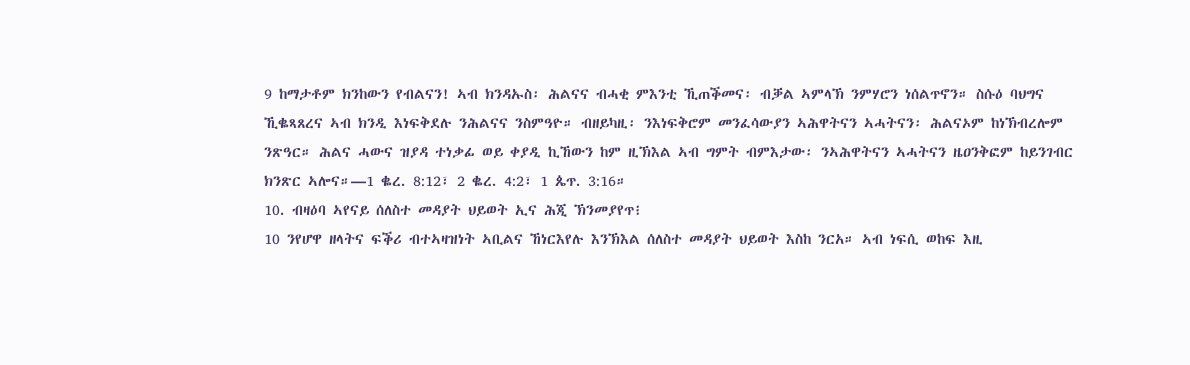9 ከማታቶም ክንከውን የብልናን! ኣብ ክንዳኡስ፡ ሕልናና ብሓቂ ምእንቲ ኺጠቕመና፡ ብቓል ኣምላኽ ንምሃሮን ነሰልጥኖን። ስሱዕ ባህግና ኺቈጻጸረና ኣብ ክንዲ እነፍቅደሉ ንሕልናና ንስምዓዮ። ብዘይካዚ፡ ንእነፍቅሮም መንፈሳውያን ኣሕዋትናን ኣሓትናን፡ ሕልናኦም ከነኽብረሎም ንጽዓር። ሕልና ሓውና ዝያዳ ተነቃፊ ወይ ቀያዲ ኪኸውን ከም ዚኽእል ኣብ ግምት ብምእታው፡ ንኣሕዋትናን ኣሓትናን ዜዐንቅፎም ከይንገብር ክንጽር ኣሎና።—1 ቈረ. 8:12፣ 2 ቈረ. 4:2፣ 1 ጴጥ. 3:16።
10. ብዛዕባ ኣየናይ ሰለስተ መዳያት ህይወት ኢና ሕጂ ኽንመያየጥ፧
10 ንየሆዋ ዘላትና ፍቕሪ ብተኣዛዝነት ኣቢልና ኸነርእየሉ እንኽእል ሰለስተ መዳያት ህይወት እስከ ንርአ። ኣብ ነፍሲ ወከፍ እዚ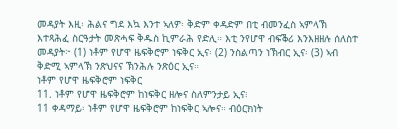መዳያት እዚ፡ ሕልና ግደ እኳ እንተ ኣለዎ፡ ቅድም ቀዳድም በቲ ብመንፈስ ኣምላኽ እተጻሕፈ ስርዓታት መጽሓፍ ቅዱስ ኪምራሕ የድሊ። እቲ ንየሆዋ ብፍቕሪ እንእዘዘሉ ሰለስተ መዳያት፦ (1) ነቶም የሆዋ ዜፍቅሮም ነፍቅር ኢና፡ (2) ንስልጣን ነኽብር ኢና፡ (3) ኣብ ቅድሚ ኣምላኽ ንጽህናና ኽንሕሉ ንጽዕር ኢና።
ነቶም የሆዋ ዜፍቅሮም ነፍቅር
11. ነቶም የሆዋ ዜፍቅሮም ከነፍቅር ዘሎና ስለምንታይ ኢና፧
11 ቀዳማይ፡ ነቶም የሆዋ ዜፍቅሮም ከነፍቅር ኣሎና። ብዕርክነት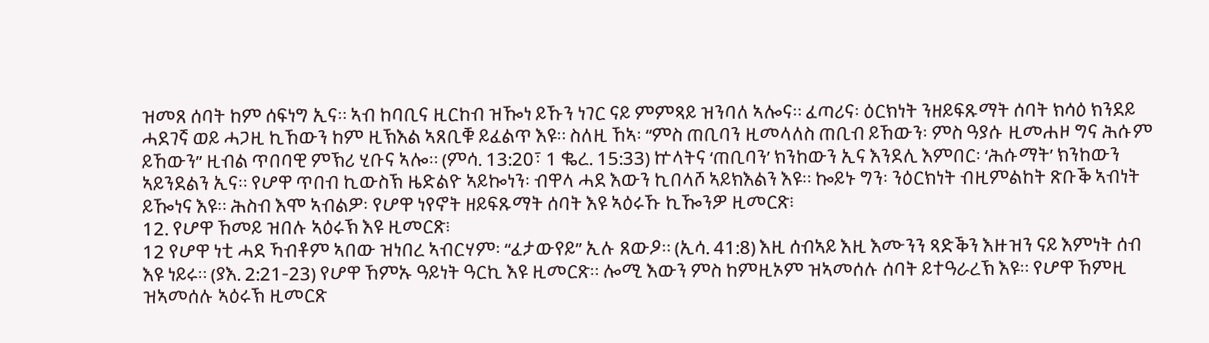ዝመጸ ሰባት ከም ሰፍነግ ኢና። ኣብ ከባቢና ዚርከብ ዝዀነ ይኹን ነገር ናይ ምምጻይ ዝንባለ ኣሎና። ፈጣሪና፡ ዕርክነት ንዘይፍጹማት ሰባት ክሳዕ ክንደይ ሓደገኛ ወይ ሓጋዚ ኪኸውን ከም ዚኽእል ኣጸቢቑ ይፈልጥ እዩ። ስለዚ ኸኣ፡ “ምስ ጠቢባን ዚመላለስ ጠቢብ ይኸውን፡ ምስ ዓያሱ ዚመሐዞ ግና ሕሱም ይኸውን” ዚብል ጥበባዊ ምኽሪ ሂቡና ኣሎ። (ምሳ. 13:20፣ 1 ቈረ. 15:33) ኵላትና ‘ጠቢባን’ ክንከውን ኢና እንደሊ እምበር፡ ‘ሕሱማት’ ክንከውን ኣይንደልን ኢና። የሆዋ ጥበብ ኪውስኽ ዜድልዮ ኣይኰነን፡ ብዋላ ሓደ እውን ኪበላሾ ኣይክእልን እዩ። ኰይኑ ግን፡ ንዕርክነት ብዚምልከት ጽቡቕ ኣብነት ይዀነና እዩ። ሕስብ እሞ ኣብልዎ፡ የሆዋ ነየኖት ዘይፍጹማት ሰባት እዩ ኣዕሩኹ ኪዀንዎ ዚመርጽ፧
12. የሆዋ ኸመይ ዝበሉ ኣዕሩኽ እዩ ዚመርጽ፧
12 የሆዋ ነቲ ሓደ ኻብቶም ኣበው ዝነበረ ኣብርሃም፡ “ፈታውየይ” ኢሉ ጸውዖ። (ኢሳ. 41:8) እዚ ሰብኣይ እዚ እሙንን ጻድቕን እዙዝን ናይ እምነት ሰብ እዩ ነይሩ። (ያእ. 2:21-23) የሆዋ ኸምኡ ዓይነት ዓርኪ እዩ ዚመርጽ። ሎሚ እውን ምስ ከምዚኦም ዝኣመሰሉ ሰባት ይተዓራረኽ እዩ። የሆዋ ኸምዚ ዝኣመሰሉ ኣዕሩኽ ዚመርጽ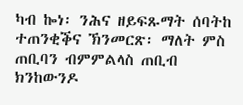ካብ ኰነ፡ ንሕና ዘይፍጹማት ሰባትከ ተጠንቂቕና ኽንመርጽ፡ ማለት ምስ ጠቢባን ብምምልላስ ጠቢብ ክንከውንዶ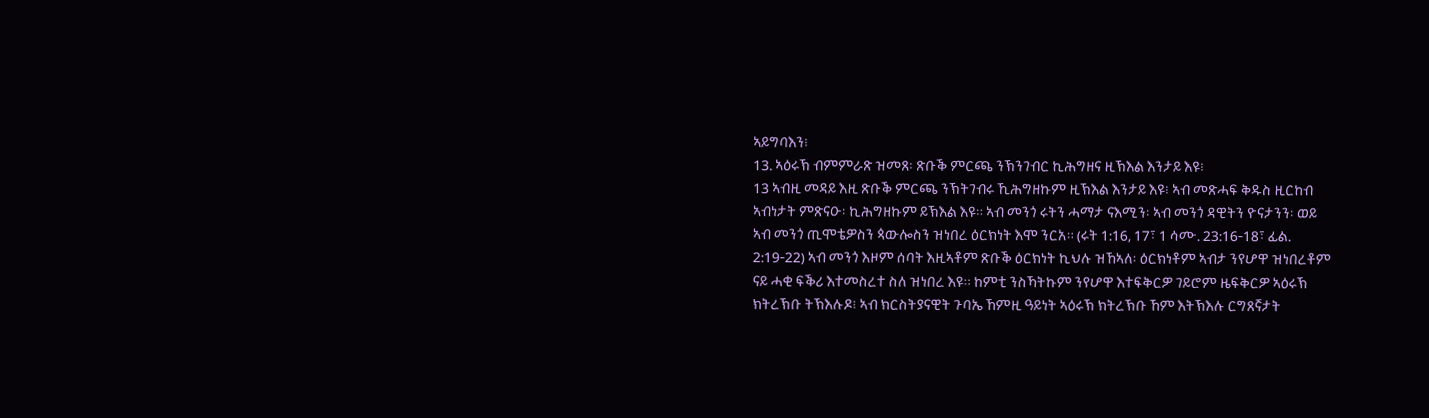ኣይግባእን፧
13. ኣዕሩኽ ብምምራጽ ዝመጸ፡ ጽቡቕ ምርጫ ንኽንገብር ኪሕግዘና ዚኽእል እንታይ እዩ፧
13 ኣብዚ መዳይ እዚ ጽቡቕ ምርጫ ንኽትገብሩ ኺሕግዘኩም ዚኽእል እንታይ እዩ፧ ኣብ መጽሓፍ ቅዱስ ዚርከብ ኣብነታት ምጽናዑ፡ ኪሕግዘኩም ይኽእል እዩ። ኣብ መንጎ ሩትን ሓማታ ናእሚን፡ ኣብ መንጎ ዳዊትን ዮናታንን፡ ወይ ኣብ መንጎ ጢሞቴዎስን ጳውሎስን ዝነበረ ዕርክነት እሞ ንርአ። (ሩት 1:16, 17፣ 1 ሳሙ. 23:16-18፣ ፊል. 2:19-22) ኣብ መንጎ እዞም ሰባት እዚኣቶም ጽቡቕ ዕርክነት ኪህሉ ዝኸኣለ፡ ዕርክነቶም ኣብታ ንየሆዋ ዝነበረቶም ናይ ሓቂ ፍቕሪ እተመስረተ ስለ ዝነበረ እዩ። ከምቲ ንስኻትኩም ንየሆዋ እተፍቅርዎ ገይሮም ዜፍቅርዎ ኣዕሩኽ ክትረኽቡ ትኽእሉዶ፧ ኣብ ክርስትያናዊት ጉባኤ ኸምዚ ዓይነት ኣዕሩኽ ክትረኽቡ ኸም እትኽእሉ ርግጸኛታት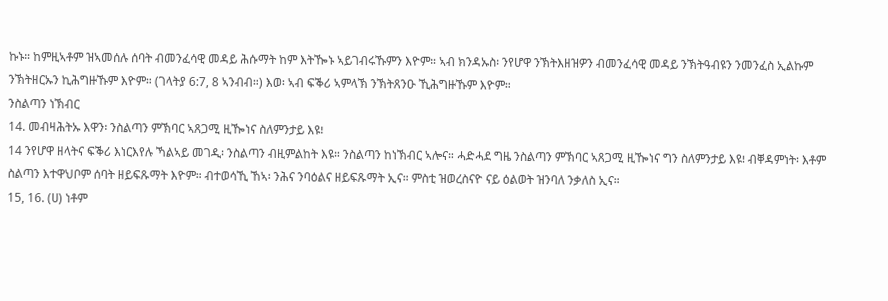ኩኑ። ከምዚኣቶም ዝኣመሰሉ ሰባት ብመንፈሳዊ መዳይ ሕሱማት ከም እትዀኑ ኣይገብሩኹምን እዮም። ኣብ ክንዳኡስ፡ ንየሆዋ ንኽትእዘዝዎን ብመንፈሳዊ መዳይ ንኽትዓብዩን ንመንፈስ ኢልኩም ንኽትዘርኡን ኪሕግዙኹም እዮም። (ገላትያ 6:7, 8 ኣንብብ።) እወ፡ ኣብ ፍቕሪ ኣምላኽ ንኽትጸንዑ ኺሕግዙኹም እዮም።
ንስልጣን ነኽብር
14. መብዛሕትኡ እዋን፡ ንስልጣን ምኽባር ኣጸጋሚ ዚዀነና ስለምንታይ እዩ፧
14 ንየሆዋ ዘላትና ፍቕሪ እነርእየሉ ኻልኣይ መገዲ፡ ንስልጣን ብዚምልከት እዩ። ንስልጣን ከነኽብር ኣሎና። ሓድሓደ ግዜ ንስልጣን ምኽባር ኣጸጋሚ ዚዀነና ግን ስለምንታይ እዩ፧ ብቐዳምነት፡ እቶም ስልጣን እተዋህቦም ሰባት ዘይፍጹማት እዮም። ብተወሳኺ ኸኣ፡ ንሕና ንባዕልና ዘይፍጹማት ኢና። ምስቲ ዝወረስናዮ ናይ ዕልወት ዝንባለ ንቃለስ ኢና።
15, 16. (ሀ) ነቶም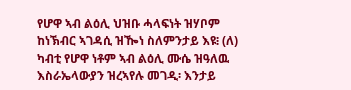የሆዋ ኣብ ልዕሊ ህዝቡ ሓላፍነት ዝሃቦም ከነኽብር ኣገዳሲ ዝዀነ ስለምንታይ እዩ፧ (ለ) ካብቲ የሆዋ ነቶም ኣብ ልዕሊ ሙሴ ዝዓለዉ እስራኤላውያን ዝረኣየሉ መገዲ፡ እንታይ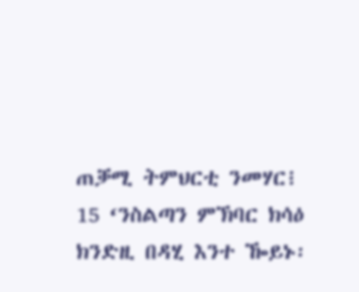ጠቓሚ ትምህርቲ ንመሃር፧
15 ‘ንስልጣን ምኽባር ክሳዕ ክንድዚ በዳሂ እንተ ዀይኑ፡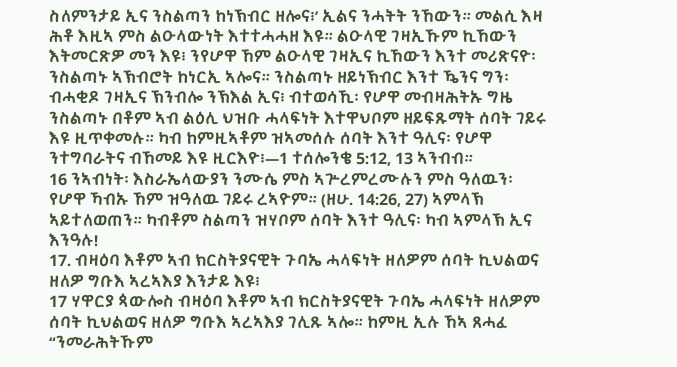ስለምንታይ ኢና ንስልጣን ከነኽብር ዘሎና፧’ ኢልና ንሓትት ንኸውን። መልሲ እዛ ሕቶ እዚኣ ምስ ልዑላውነት እተተሓሓዘ እዩ። ልዑላዊ ገዛኢኹም ኪኸውን እትመርጽዎ መን እዩ፧ ንየሆዋ ኸም ልዑላዊ ገዛኢና ኪኸውን እንተ መሪጽናዮ፡ ንስልጣኑ ኣኽብሮት ከነርኢ ኣሎና። ንስልጣኑ ዘይነኽብር እንተ ዄንና ግን፡ ብሓቂዶ ገዛኢና ኽንብሎ ንኽእል ኢና፧ ብተወሳኺ፡ የሆዋ መብዛሕትኡ ግዜ ንስልጣኑ በቶም ኣብ ልዕሊ ህዝቡ ሓላፍነት እተዋህቦም ዘይፍጹማት ሰባት ገይሩ እዩ ዚጥቀመሉ። ካብ ከምዚኣቶም ዝኣመሰሉ ሰባት እንተ ዓሊና፡ የሆዋ ንተግባራትና ብኸመይ እዩ ዚርእዮ፧—1 ተሰሎንቄ 5:12, 13 ኣንብብ።
16 ንኣብነት፡ እስራኤላውያን ንሙሴ ምስ ኣጕረምረሙሉን ምስ ዓለዉን፡ የሆዋ ኻብኡ ኸም ዝዓለዉ ገይሩ ረኣዮም። (ዘሁ. 14:26, 27) ኣምላኽ ኣይተለወጠን። ካብቶም ስልጣን ዝሃቦም ሰባት እንተ ዓሊና፡ ካብ ኣምላኽ ኢና እንዓሉ!
17. ብዛዕባ እቶም ኣብ ክርስትያናዊት ጉባኤ ሓላፍነት ዘለዎም ሰባት ኪህልወና ዘለዎ ግቡእ ኣረኣእያ እንታይ እዩ፧
17 ሃዋርያ ጳውሎስ ብዛዕባ እቶም ኣብ ክርስትያናዊት ጉባኤ ሓላፍነት ዘለዎም ሰባት ኪህልወና ዘለዎ ግቡእ ኣረኣእያ ገሊጹ ኣሎ። ከምዚ ኢሉ ኸኣ ጸሓፈ “ንመራሕትኹም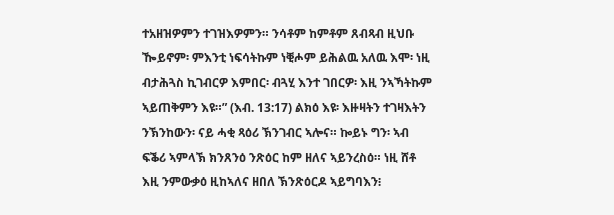ተአዘዝዎምን ተገዝእዎምን። ንሳቶም ከምቶም ጸብጻብ ዚህቡ ዀይኖም፡ ምእንቲ ነፍሳትኩም ነቒሖም ይሕልዉ አለዉ እሞ፡ ነዚ ብታሕጓስ ኪገብርዎ እምበር፡ ብጓሂ እንተ ገበርዎ፡ እዚ ንኣኻትኩም ኣይጠቅምን እዩ።” (እብ. 13:17) ልክዕ እዩ፡ እዙዛትን ተገዛእትን ንኽንከውን፡ ናይ ሓቂ ጻዕሪ ኽንገብር ኣሎና። ኰይኑ ግን፡ ኣብ ፍቕሪ ኣምላኽ ክንጸንዕ ንጽዕር ከም ዘለና ኣይንረስዕ። ነዚ ሸቶ እዚ ንምውቃዕ ዚከኣለና ዘበለ ኽንጽዕርዶ ኣይግባእን፧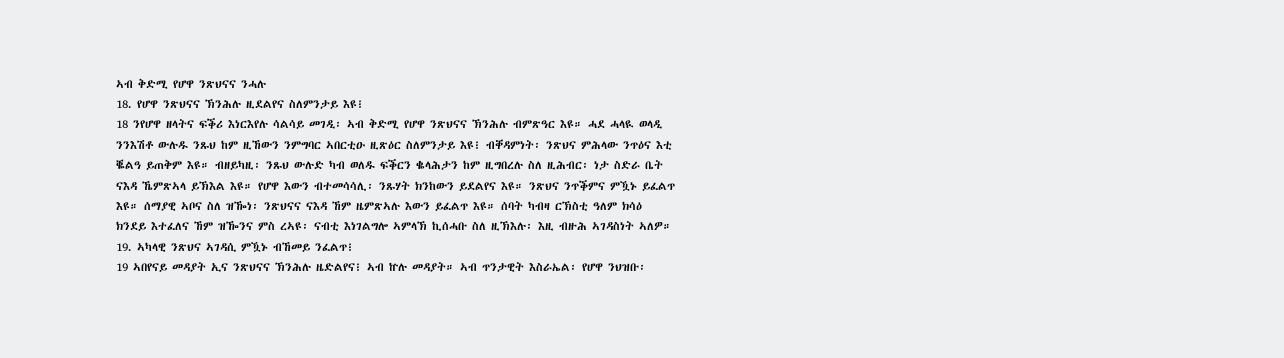ኣብ ቅድሚ የሆዋ ንጽህናና ንሓሉ
18. የሆዋ ንጽህናና ኽንሕሉ ዚደልየና ስለምንታይ እዩ፧
18 ንየሆዋ ዘላትና ፍቕሪ እነርእየሉ ሳልሳይ መገዲ፡ ኣብ ቅድሚ የሆዋ ንጽህናና ኽንሕሉ ብምጽዓር እዩ። ሓደ ሓላዪ ወላዲ ንንእሽቶ ውሉዱ ንጹህ ከም ዚኸውን ንምግባር ኣበርቲዑ ዚጽዕር ስለምንታይ እዩ፧ ብቐዳምነት፡ ንጽህና ምሕላው ንጥዕና እቲ ቘልዓ ይጠቅም እዩ። ብዘይካዚ፡ ንጹህ ውሉድ ካብ ወለዱ ፍቕርን ቈላሕታን ከም ዚግበረሉ ስለ ዚሕብር፡ ነታ ስድራ ቤት ናእዳ ኼምጽኣላ ይኽእል እዩ። የሆዋ እውን ብተመሳሳሊ፡ ንጹሃት ክንከውን ይደልየና እዩ። ንጽህና ንጥቕምና ምዃኑ ይፈልጥ እዩ። ሰማያዊ ኣቦና ስለ ዝዀነ፡ ንጽህናና ናእዳ ኸም ዜምጽኣሉ እውን ይፈልጥ እዩ። ሰባት ካብዛ ርኽስቲ ዓለም ክሳዕ ክንደይ እተፈለና ኸም ዝዀንና ምስ ረኣዩ፡ ናብቲ እነገልግሎ ኣምላኽ ኪሰሓቡ ስለ ዚኽእሉ፡ እዚ ብዙሕ ኣገዳስነት ኣለዎ።
19. ኣካላዊ ንጽህና ኣገዳሲ ምዃኑ ብኸመይ ንፈልጥ፧
19 ኣበየናይ መዳያት ኢና ንጽህናና ኽንሕሉ ዜድልየና፧ ኣብ ኵሉ መዳያት። ኣብ ጥንታዊት እስራኤል፡ የሆዋ ንህዝቡ፡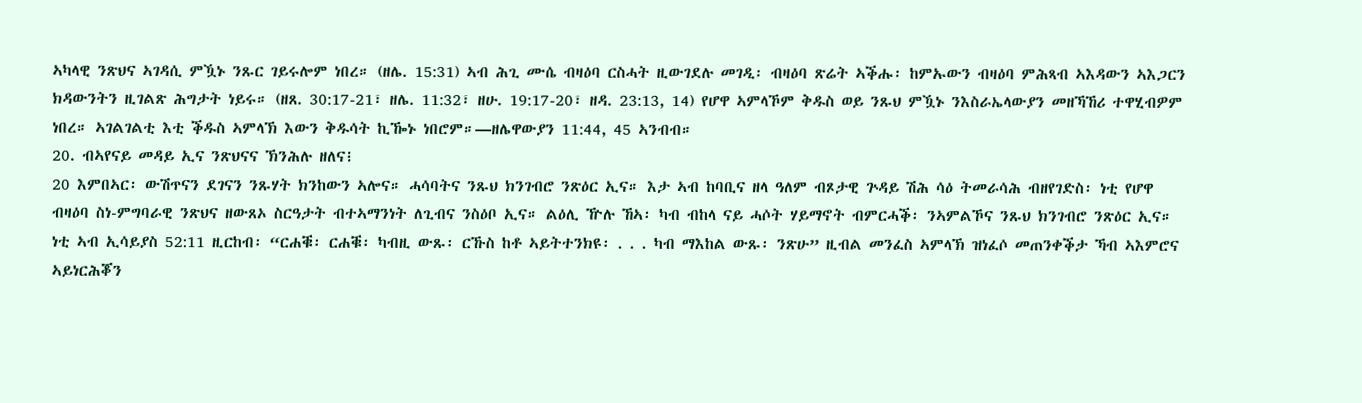ኣካላዊ ንጽህና ኣገዳሲ ምዃኑ ንጹር ገይሩሎም ነበረ። (ዘሌ. 15:31) ኣብ ሕጊ ሙሴ ብዛዕባ ርስሓት ዚውገደሉ መገዲ፡ ብዛዕባ ጽሬት ኣቕሑ፡ ከምኡውን ብዛዕባ ምሕጻብ ኣእዳውን ኣእጋርን ክዳውንትን ዚገልጽ ሕግታት ነይሩ። (ዘጸ. 30:17-21፣ ዘሌ. 11:32፣ ዘሁ. 19:17-20፣ ዘዳ. 23:13, 14) የሆዋ ኣምላኾም ቅዱስ ወይ ንጹህ ምዃኑ ንእስራኤላውያን መዘኻኸሪ ተዋሂብዎም ነበረ። ኣገልገልቲ እቲ ቕዱስ ኣምላኽ እውን ቅዱሳት ኪዀኑ ነበሮም።—ዘሌዋውያን 11:44, 45 ኣንብብ።
20. ብኣየናይ መዳይ ኢና ንጽህናና ኽንሕሉ ዘለና፧
20 እምበኣር፡ ውሽጥናን ደገናን ንጹሃት ክንከውን ኣሎና። ሓሳባትና ንጹህ ክንገብሮ ንጽዕር ኢና። እታ ኣብ ከባቢና ዘላ ዓለም ብጾታዊ ጕዳይ ሽሕ ሳዕ ትመራሳሕ ብዘየገድስ፡ ነቲ የሆዋ ብዛዕባ ስነ-ምግባራዊ ንጽህና ዘውጸኦ ስርዓታት ብተኣማንነት ለጊብና ንስዕቦ ኢና። ልዕሊ ዅሉ ኸኣ፡ ካብ ብከላ ናይ ሓሶት ሃይማኖት ብምርሓቕ፡ ንኣምልኾና ንጹህ ክንገብሮ ንጽዕር ኢና። ነቲ ኣብ ኢሳይያስ 52:11 ዚርከብ፡ “ርሐቑ፡ ርሐቑ፡ ካብዚ ውጹ፡ ርኹስ ከቶ ኣይትተንክዩ፡ . . . ካብ ማእከል ውጹ፡ ንጽሁ” ዚብል መንፈስ ኣምላኽ ዝነፈሶ መጠንቀቕታ ኻብ ኣእምሮና ኣይነርሕቖን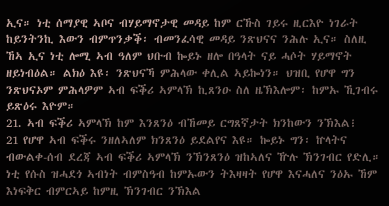ኢና። ነቲ ሰማያዊ ኣቦና ብሃይማኖታዊ መዳይ ከም ርኹስ ገይሩ ዚርእዮ ነገራት ከይንትንኪ እውን ብምጥንቃቕ፡ ብመንፈሳዊ መዳይ ንጽህናና ንሕሉ ኢና። ስለዚ ኸኣ ኢና ነቲ ሎሚ ኣብ ዓለም ህቡብ ኰይኑ ዘሎ በዓላት ናይ ሓሶት ሃይማኖት ዘይነብዕል። ልክዕ እዩ፡ ንጽህናኻ ምሕላው ቀሊል ኣይኰነን። ህዝቢ የሆዋ ግን ንጽህናኦም ምሕላዎም ኣብ ፍቕሪ ኣምላኽ ኪጸንዑ ስለ ዜኽእሎም፡ ከምኡ ኺገብሩ ይጽዕሩ እዮም።
21. ኣብ ፍቕሪ ኣምላኽ ከም እንጸንዕ ብኸመይ ርግጸኛታት ክንከውን ንኽእል፧
21 የሆዋ ኣብ ፍቕሩ ንዘለኣለም ክንጸንዕ ይደልየና እዩ። ኰይኑ ግን፡ ኵላትና ብውልቀ-ሰብ ደረጃ ኣብ ፍቕሪ ኣምላኽ ንኽንጸንዕ ዝከኣለና ዅሉ ኽንገብር የድሊ። ነቲ የሱስ ዝሓደጎ ኣብነት ብምስዓብ ከምኡውን ትእዛዛት የሆዋ እናሓለና ንዕኡ ኸም እነፍቅር ብምርኣይ ከምዚ ኽንገብር ንኽእል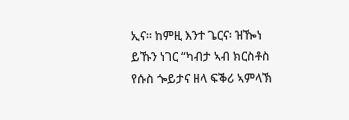ኢና። ከምዚ እንተ ጌርና፡ ዝዀነ ይኹን ነገር “ካብታ ኣብ ክርስቶስ የሱስ ጐይታና ዘላ ፍቕሪ ኣምላኽ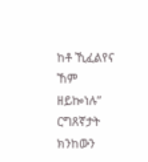ከቶ ኺፈልየና ኸም ዘይኰነሉ” ርግጸኛታት ክንከውን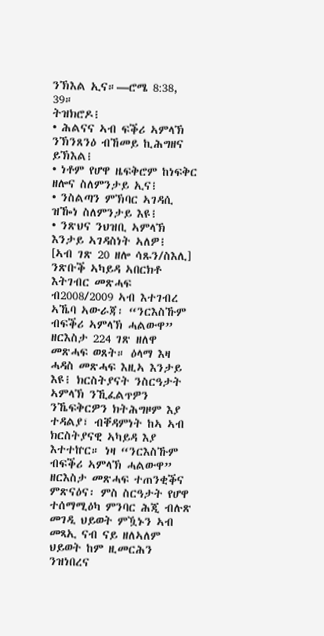ንኽእል ኢና።—ሮሜ 8:38, 39።
ትዝክሮዶ፧
• ሕልናና ኣብ ፍቕሪ ኣምላኽ ንኽንጸንዕ ብኸመይ ኪሕግዘና ይኽእል፧
• ነቶም የሆዋ ዜፍቅሮም ከነፍቅር ዘሎና ስለምንታይ ኢና፧
• ንስልጣን ምኽባር ኣገዳሲ ዝዀነ ስለምንታይ እዩ፧
• ንጽህና ንህዝቢ ኣምላኽ እንታይ ኣገዳስነት ኣለዎ፧
[ኣብ ገጽ 20 ዘሎ ሳጹን/ስእሊ]
ንጽቡቕ ኣካይዳ ኣበርክቶ እትገብር መጽሓፍ
ብ2008/2009 ኣብ እተገብረ ኣኼባ ኣውራጃ፡ “ንርእስኹም ብፍቕሪ ኣምላኽ ሓልውዋ” ዘርእስታ 224 ገጽ ዘለዋ መጽሓፍ ወጸት። ዕላማ እዛ ሓዳስ መጽሓፍ እዚኣ እንታይ እዩ፧ ክርስትያናት ንስርዓታት ኣምላኽ ንኺፈልጥዎን ንኼፍቅርዎን ክትሕግዞም እያ ተዳልያ፣ ብቐዳምነት ከኣ ኣብ ክርስትያናዊ ኣካይዳ እያ እተተኵር። ነዛ “ንርእስኹም ብፍቕሪ ኣምላኽ ሓልውዋ” ዘርእስታ መጽሓፍ ተጠንቂቕና ምጽናዕና፡ ምስ ስርዓታት የሆዋ ተሰማሚዕካ ምንባር ሕጂ ብሉጽ መገዲ ህይወት ምዃኑን ኣብ መጻኢ ናብ ናይ ዘለኣለም ህይወት ከም ዚመርሕን ንዝነበረና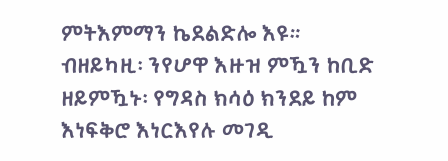ምትእምማን ኬደልድሎ እዩ።
ብዘይካዚ፡ ንየሆዋ እዙዝ ምዃን ከቢድ ዘይምዃኑ፡ የግዳስ ክሳዕ ክንደይ ከም እነፍቅሮ እነርእየሉ መገዲ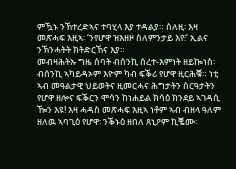ምዃኑ ንኸተረድኣና ተባሂላ እያ ተዳልያ። ስለዚ፡ እዛ መጽሓፍ እዚኣ፡ ‘ንየሆዋ ዝእዘዞ ስለምንታይ እየ፧’ ኢልና ንኽንሓትት ክትድርኸና እያ።
መብዛሕትኡ ግዜ ሰባት ብሰንኪ ሰረተ-እምነት ዘይኰነስ፡ ብሰንኪ ኣካይዳኦም እዮም ካብ ፍቕሪ የሆዋ ዚርሕቑ። ነቲ ኣብ መዓልታዊ ህይወትና ዚመርሓና ሕግታትን ስርዓታትን የሆዋ ዘሎና ፍቕርን ሞሳን ከነሐይል ክሳዕ ክንደይ ኣገዳሲ ዀን እዩ! እዛ ሓዳስ መጽሓፍ እዚኣ ነቶም ኣብ ብዘላ ዓለም ዘለዉ ኣባጊዕ የሆዋ፡ ንቕኑዕ ዘበለ ጸኒዖም ኪቘሙ፡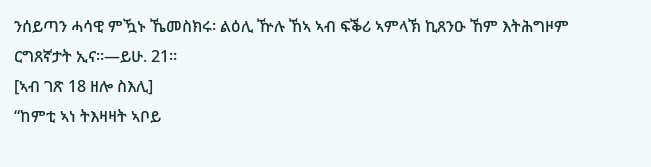ንሰይጣን ሓሳዊ ምዃኑ ኼመስክሩ፡ ልዕሊ ዅሉ ኸኣ ኣብ ፍቕሪ ኣምላኽ ኪጸንዑ ኸም እትሕግዞም ርግጸኛታት ኢና።—ይሁ. 21።
[ኣብ ገጽ 18 ዘሎ ስእሊ]
“ከምቲ ኣነ ትእዛዛት ኣቦይ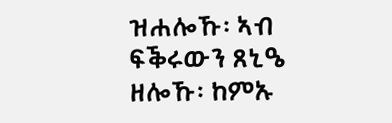ዝሐሎኹ፡ ኣብ ፍቕሩውን ጸኒዔ ዘሎኹ፡ ከምኡ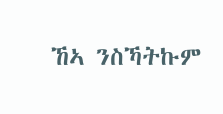ኸኣ ንስኻትኩም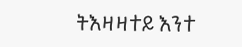ትእዛዛተይ እንተ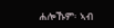ሐሎኹም፡ ኣብ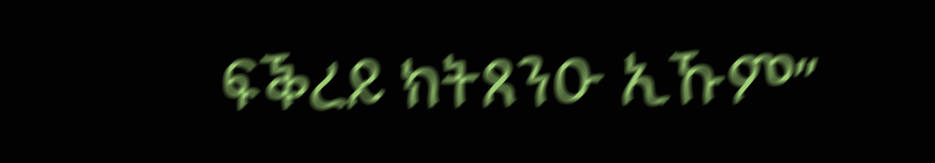ፍቕረይ ክትጸንዑ ኢኹም”